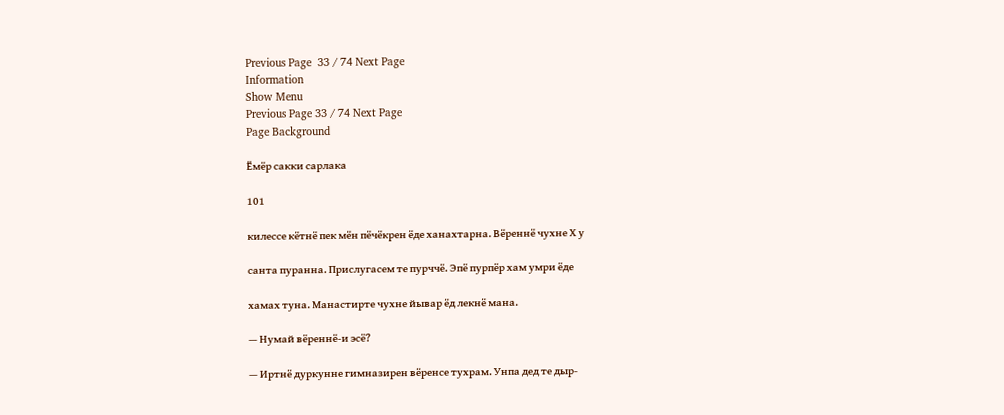Previous Page  33 / 74 Next Page
Information
Show Menu
Previous Page 33 / 74 Next Page
Page Background

Ёмёр сакки сарлака

101

килессе кётнё пек мён пёчёкрен ёде ханахтарна. Вёреннё чухне Х у

санта пуранна. Прислугасем те пурччё. Эпё пурпёр хам умри ёде

хамах туна. Манастирте чухне йывар ёд лекнё мана.

— Нумай вёреннё-и эсё?

— Иртнё дуркунне гимназирен вёренсе тухрам. Унпа дед те дыр-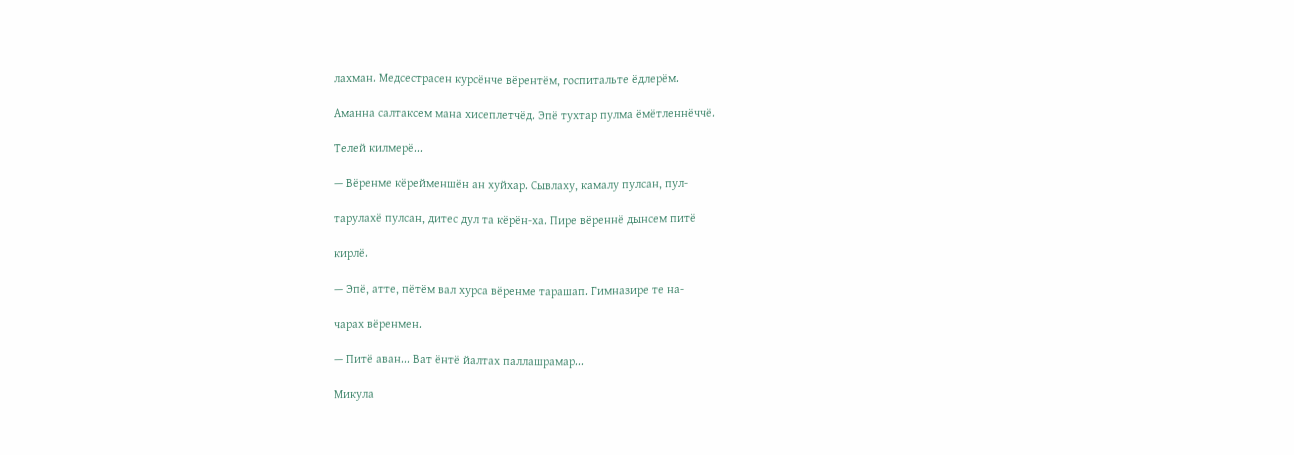лахман. Медсестрасен курсёнче вёрентём, госпитальте ёдлерём.

Аманна салтаксем мана хисеплетчёд. Эпё тухтар пулма ёмётленнёччё.

Телей килмерё...

— Вёренме кёрейменшён ан хуйхар. Сывлаху, камалу пулсан, пул-

тарулахё пулсан, дитес дул та кёрён-ха. Пире вёреннё дынсем питё

кирлё.

— Эпё, атте, пётём вал хурса вёренме тарашап. Гимназире те на-

чарах вёренмен.

— Питё аван... Ват ёнтё йалтах паллашрамар...

Микула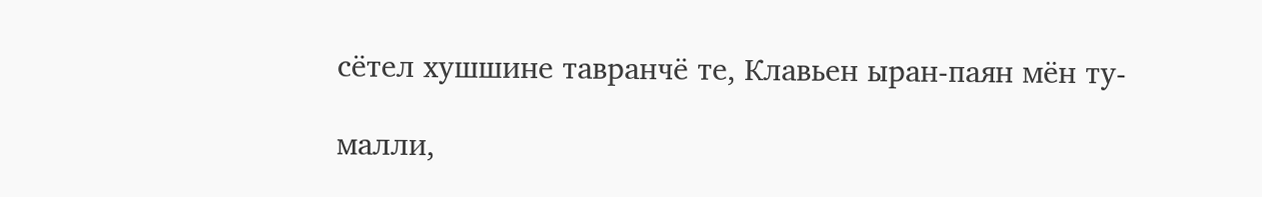сётел хушшине тавранчё те, Клавьен ыран-паян мён ту-

малли,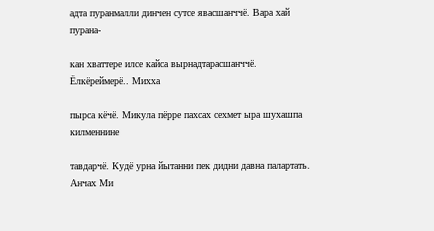адта пуранмалли динчен сутсе явасшанччё. Вара хай пурана-

кан хваттере илсе кайса вырнадтарасшанччё. Ёлкёреймерё.. Михха

пырса кёчё. Микула пёрре пахсах сехмет ыра шухашпа килменнине

тавдарчё. Кудё урна йытанни пек дидни давна палартать. Анчах Ми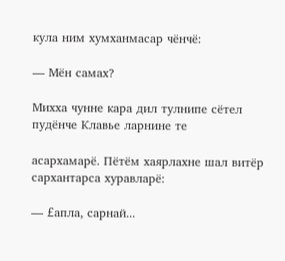кула ним хумханмасар чёнчё:

— Мён самах?

Михха чунне кара дил тулнипе сётел пудёнче Клавье ларнине те

асархамарё. Пётём хаярлахне шал витёр сархантарса хуравларё:

— £апла, сарнай...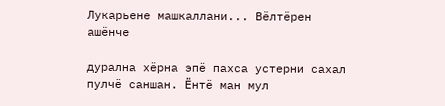Лукарьене машкаллани... Вёлтёрен ашёнче

дурална хёрна эпё пахса устерни сахал пулчё саншан. Ёнтё ман мул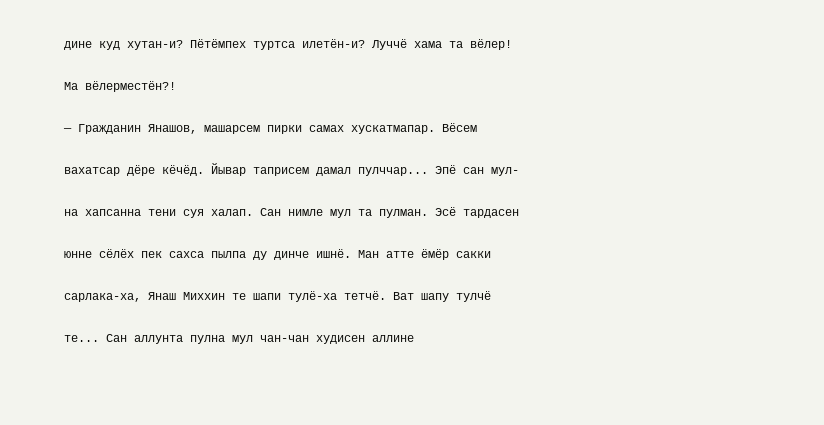дине куд хутан-и? Пётёмпех туртса илетён-и? Луччё хама та вёлер!

Ма вёлерместён?!

— Гражданин Янашов, машарсем пирки самах хускатмапар. Вёсем

вахатсар дёре кёчёд. Йывар таприсем дамал пулччар... Эпё сан мул-

на хапсанна тени суя халап. Сан нимле мул та пулман. Эсё тардасен

юнне сёлёх пек сахса пылпа ду динче ишнё. Ман атте ёмёр сакки

сарлака-ха, Янаш Миххин те шапи тулё-ха тетчё. Ват шапу тулчё

те... Сан аллунта пулна мул чан-чан худисен аллине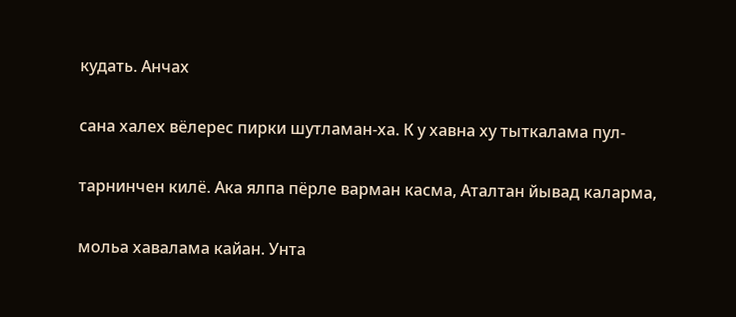кудать. Анчах

сана халех вёлерес пирки шутламан-ха. К у хавна ху тыткалама пул-

тарнинчен килё. Ака ялпа пёрле варман касма, Аталтан йывад каларма,

мольа хавалама кайан. Унта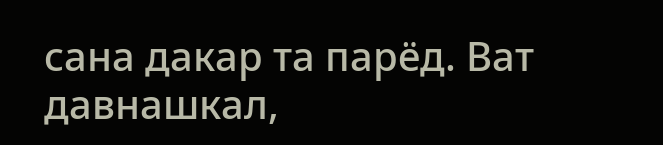сана дакар та парёд. Ват давнашкал,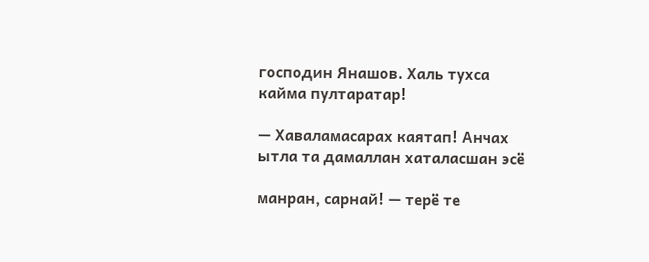господин Янашов. Халь тухса кайма пултаратар!

— Хаваламасарах каятап! Анчах ытла та дамаллан хаталасшан эсё

манран, сарнай! — терё те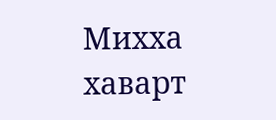Михха хаварт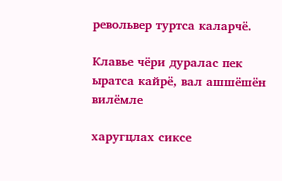револьвер туртса каларчё.

Клавье чёри дуралас пек ыратса кайрё, вал ашшёшён вилёмле

харугцлах сиксе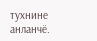тухнине анланчё.